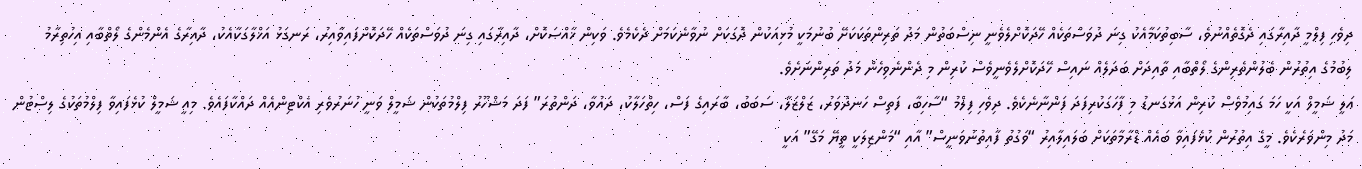ދިވެހި ފިލްމީ ދާއިރާގައި ދެގޮތެއްނުވެ، ސާބިތުކަމާއެކު ގިނަ ދުވަސްތަކެއް ހޭދަކޮށްލެވެނީ ނިސްބަތުން މަދު ތަރިންތަކަކަށޭ ބުނުމަކީ މުޅިއަކުން ދޮގަކަށް ނުވާނެކަމަށް ދެކެމެވެ. ވަކިން ޚާއްޞަކޮށް، ދާއިރާގައި ގިނަ ދުވަސްތަކެއް ހޭދަކޮށްފައިވާއިރު، ރަނގަޅު އަޚްލާގަކާއެކު، ދާއިރާގެ އެންމެންގެ ލޯތްބާއި އިހުތިރާމު ލިބުމުގެ އިތުރުން ބެލުންތެރިންގެ ލޯތްބާއި ތާއިދަށް ބަދަލެއް ނައިސް ހޭދަކޮށްލެވެނީވެސް ކުރިން މި ދެންނެވިހެން މަދު ތަރިންނަށެވެ.
ޢަލީ ޝަމީލް އަކީ ހަމަ ގައިމުވެސް ކުރިން އަޅުގަނޑު މި ފާހަގަކުރިފަދަ ފަންނާނެކެވެ. ދިވެހި ފިލްމު “ސާހިބާ، ފަތިސް ހަނދުވަރު، ޒަލްޒަލާ، ސަބަބު، ބާރައިގެ ފަސް، ހިތްހަލާކު، ދައުވާ، ދަންތުރަ” ފަދަ މަޝްހޫރު ފިލްމުތަކުން ޝަމީލް ވަނީ ހުނަރުވެރި އެކްޓިންއެއް ދައްކާފައެވެ. މިއީ ޝަމީލް ކުޅެފައިވާ ފިލްމުތަކުގެ ލިސްޓުން މަދު މިންވަރެކެވެ. މީގެ އިތުރުން ކުޅެފައިވާ ބައެއް ޑްރާމާތަކަށް ބަލައިލާއިރު “ވަގުތު ފާއިތުނުވަނީސް” އާއި “މަންޒިލަކީ ތީޔޭ މަގޭ” އަކީ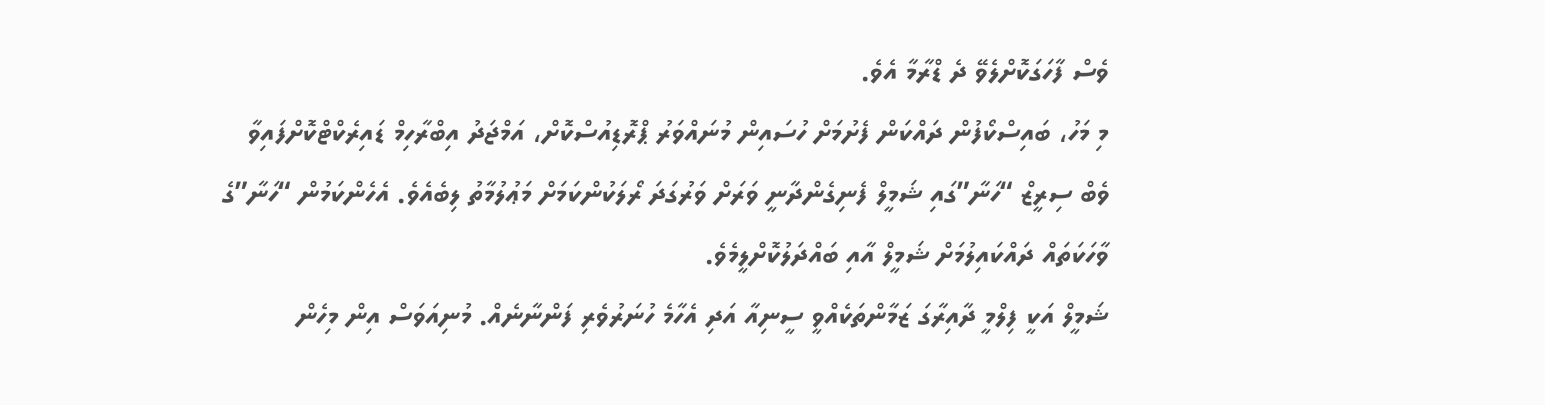ވެސް ފާހަގަކޮށްލެވޭ ދެ ޑްރާމާ އެވެ.
މި މަހު، ބައިސްކޯފުން ދައްކަން ފެށުމަށް ހުސައިން މުނައްވަރު ޕްރޮޑިއުސްކޮށް، އަމްޖަދު އިބްރާހިމް ޑައިރެކްޓްކޮށްފައިވާ ވެބް ސިރީޒް “ހަނާ”ގައި ޝަމީލް ފެނިގެންދާނީ ވަރަށް ވަރުގަދަ ރޯލަކުންކަމަށް މަޢުލުމާތު ލިބެއެވެ. އެހެންކަމުން “ހަނާ”ގެ ވާހަކަތައް ދައްކައިލުމަށް ޝަމީލް އާއި ބައްދަލުކޮށްލީމެވެ.
ޝަމީލް އަކީ ފިލްމީ ދާއިރާގަ ޒަމާންތަކެއްވީ ސީނިއާ އަދި އެހާމެ ހުނަރުވެރި ފަންނާނެއް. މުނިއަވަސް އިން މިހެން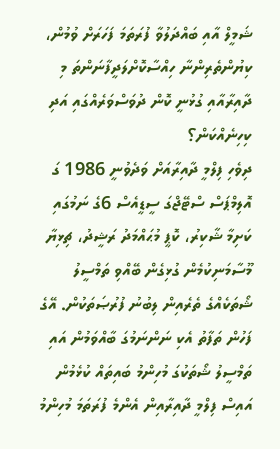ޝަމީލް އާއި ބައްދަލުވާ ފުރަތަމަ ފަހަރަށް ވުމުން، ކިޔުންތެރިންނާ ހިއްސާކޮށްލަދީފާނަންތަ މި ދާއިރާއާއި ގުޅުނީ ކޮން ދުވަސްވަރެއްގައި އަދި ކިހިނެއްކަން؟
ދިވެހި ފިލްމީ ދާއިރާއަށް ވަދެވުނީ 1986 ގަ އޮލިމްޕަސް ސްޓޭޖްގަ ސީޑީއެސް 6ގެ ނަމުގައި ކަށިމާ ޝާކިރު، ކޮޕީ މުޙައްމަދު ރަޝީދު، ޗިޅިޔާ މޫސާމަނިކުމެން ގުޅިގެން ބޭއްވި ތަމްސީލު ޝޯތަކެއްގެ ތެރެއިން ލިބުނު ފުރުޞަތަކުން. އޭގެ ފަހުން ތަފާތު އެކި ނަންނަމުގަ ބާއްވަމުން އައި ތަމްސީލު ޝޯތަކުގަ މުހިންމު ބައިތައް ކުޅެމުން އައިސް ފިލްމީ ދާއިރާއިން އެންމެ ފުރަތަމަ މުހިންމު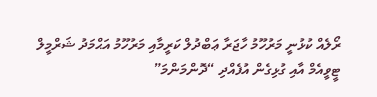ރޯލެއް ކުޅުނީ މަރުހޫމު ހާޖަރާ ޢަބްދުލް ކަރީމާއި މަރުހޫމު އަޙްމަދު ޝަރްމީލް ޓީވީއެމް އާއި ގުޅިގެން އުފެއްދި “ދޮންމަންމަ”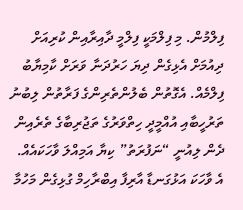ފިލްމުން. މި ފިލްމަކީ ފިލްމީ ދާއިރާއިން ކުރިއަށް ދިއުމަށް އެޅިގެން ދިޔަ ހަރުދަނާ ވަރަށް ކާމިޔާބު ފިލްމެއް. އެގޮތުން ބެލުންތެރިންގެ ފަރާތުން ލިބުނު ތަރުހީބާއި އުއްމީދީ ހިތްވަރުގެ ތަޖުރިބާގެ ތެރެއިން ދެން ލިއުނީ “ނަފުރަތު” ކިޔާ އަމިއްލަ ވާހަކައެއް. އެ ވާހަކަ އަޅުގަނޑާ އާރިފާ އިބްރާހިމް ގުޅިގެން މަހުމާ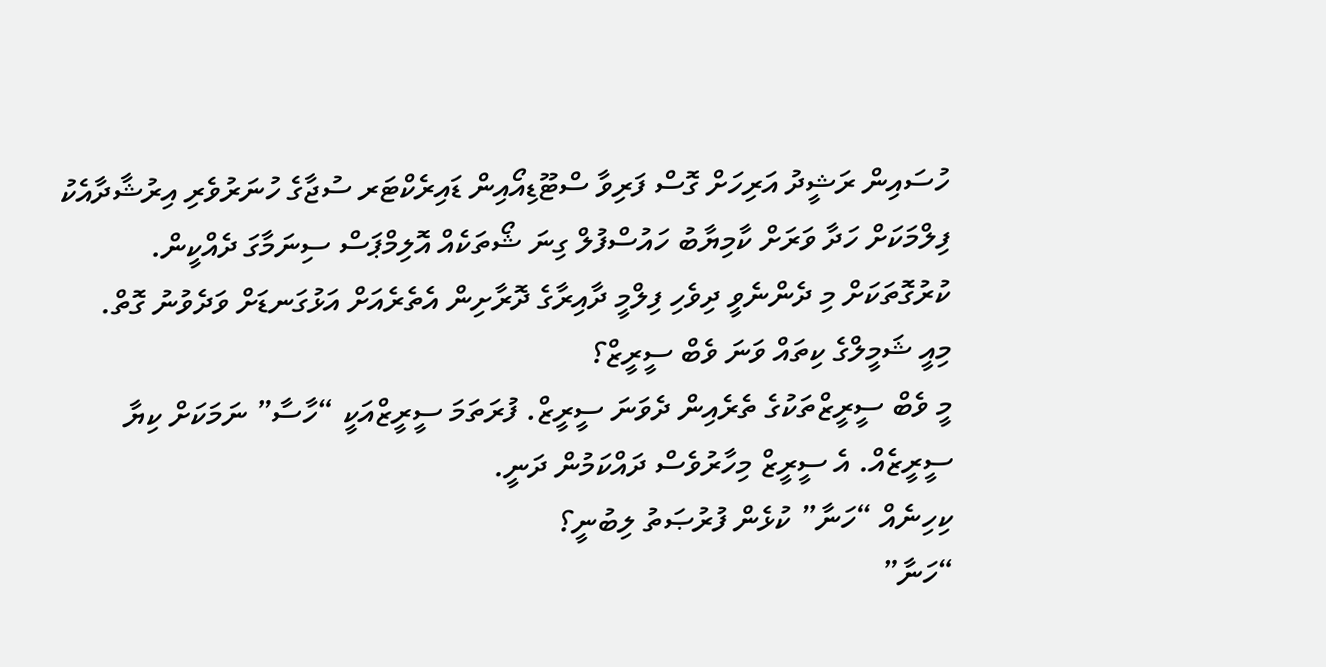ހުސައިން ރަޝީދު އަރިހަށް ގޮސް ފަރިވާ ސްޓޫޑިއޯއިން ޑައިރެކްޓަރ ސުޖާގެ ހުނަރުވެރި އިރުޝާދާއެކު ފިލްމަކަށް ހަދާ ވަރަށް ކާމިޔާބު ހައުސްފުލް ގިނަ ޝޯތަކެއް އޮލިމްޕަސް ސިނަމާގަ ދެއްކީން.
ކުރުގޮތަކަށް މި ދެންނެވީ ދިވެހި ފިލްމީ ދާއިރާގެ ދޮރާށިން އެތެރެއަށް އަޅުގަނޑަށް ވަދެވުނު ގޮތް.
މިއީ ޝަމީލްގެ ކިތައް ވަނަ ވެބް ސީރީޒް؟
މީ ވެބް ސީރީޒްތަކުގެ ތެރެއިން ދެވަނަ ސީރީޒް. ފުރަތަމަ ސީރީޒްއަކީ “ހާސާ” ނަމަކަށް ކިޔާ ސީރީޒެއް. އެ ސީރީޒް މިހާރުވެސް ދައްކަމުން ދަނީ.
ކިހިނެއް “ހަނާ” ކުޅެން ފުރުޞަތު ލިބުނީ؟
“ހަނާ”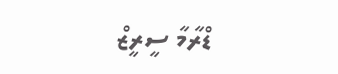ޑްރާމާ ސީރީޒް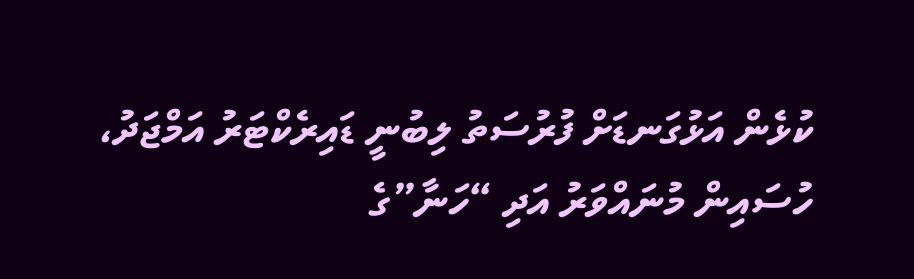ކުޅެން އަޅުގަނޑަށް ފުރުސަތު ލިބުނީ ޑައިރެކްޓަރު އަމްޖަދު، ހުސައިން މުނައްވަރު އަދި “ހަނާ”ގެ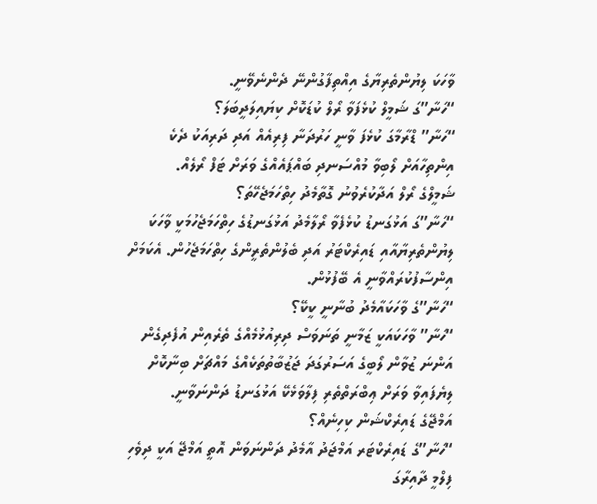ވާހަކަ ލިޔުންތެރިޔާގެ އިއްތިފާގުންނޭ ދެންނެވޭނީ.
“ހަނާ”ގަ ޝަމީލް ކުޅެފަވާ ރޯލް ކުޑަކޮށް ކިޔައިލަދީބަލަ؟
“ހަނާ” ޑްރާމާގަ ކުޅެފަ ވާނީ ހަރުދަނާ ފިރިއެއް އަދި ދަރިއަކު ދެކެ އިންތިހާއަށް ލޯބިވާ މުއްސަނދި ބައްޕައެއްގެ ވަރަށް ޓަފް ރޯލެއް.
ޝަމީލްގެ ރޯލް އަދާކުރެވުނު ގޮތާމެދު ހިތްހަމަޖެހޭތަ؟
“ހަނާ”ގަ އަޅުގަނޑު ކުޅެފެވާ ރޯލާމެދު އަޅުގަނޑުގެ ހިތްހަމަޖެހުމަކީ ވާހަކަ ލިޔުންތެރިޔާއާއި ޑައިރެކްޓަރު އަދި ބެލުންތެރީންގެ ހިތްހަމަޖެހުން. އެކަމަށް އިންސާފުކުރައްވާނީ އެ ބޭފުޅުން.
“ހަނާ”ގެ ވާހަކައާމެދު ބުނާނީ ކީކޭ؟
“ހަނާ” ވާހަކައަކީ ޒަމާނީ ތަނަވަސް ދިރިއުޅުމެއްގެ ތެރެއިން އުފެދިގެން އަންނަ ޒުވާން ލޯބީގެ އަސަރުގަދަ ޖަޒުބާތުތަކެއްގެ މައްޗަށް ބިނާކޮށް ލިޔެފައިވާ ވަރަށް ޢިބްރަތްތެރި ފިލާވަޅެކޭ އަޅުގަނޑު ދަންނަވާނީ.
އަމްޖޭގެ ޑައިރެކްޝަން ކިހިނެއް؟
“ހަނާ”ގެ ޑައިރެކްޓަރ އަމްޖަދު އާމެދު ދަންނަވަން އޮތީ އަމްޖޭ އަކީ ދިވެހި ފިލްމީ ދާއިރާގަ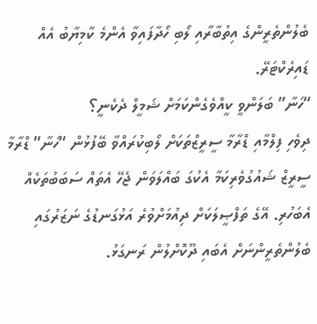ބެލުންތެރީންގެ އިތުބާރާއި ލޯބި ހޯދާފައިވާ އެންމެ ކާމިޔާބު އެއް ޑައިރެކްޓަރޭ.
“ހަނާ” ބަލަންވީ ކީއްވެގެންކަމަށް ޝަމީލް ދެކެނީ؟
ދިވެހި ފިލްމާއި ޑްރާމާ ސީރީޒްތަކަށް ލޯބިކުރައްވާ ބޭފުޅުން “ހަނާ” ޑްރާމާ ސީރީޒް ޝައުގުވެރިކަމާ އެކުގަ ބައްލަވަން ޖެހޭ އެތައް ސަބަބުތަކެއް އެބަހުރި. އޭގެ ތަފްޞީލަކަށް ދިއުމަށްވުރެ އަޅުގަނޑުގެ ނަޒަރުގައި ބެލުންތެރީންނަށް އެބައި ދޫކޮށްލުން ރަނގަޅު.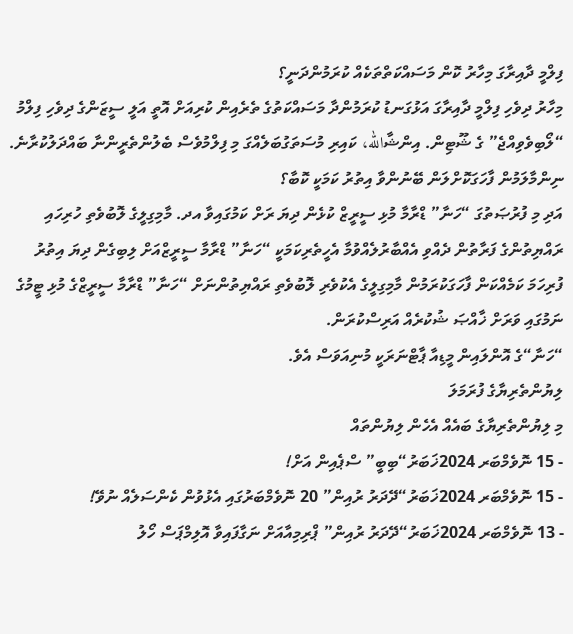ފިލްމީ ދާއިރާގަ މިހާރު ކޮން މަސައްކަތްތަކެއް ކުރަމުންދަނީ؟
މިހާރު ދިވެހި ފިލްމީ ދާއިރާގަ އަޅުގަނޑު ކުރަމުންދާ މަސައްކަތުގެ ތެރެއިން ކުރިއަށް އޮތީ އަލީ ސީޒަންގެ ދިވެހި ފިލްމު “ލޯބިވެވިއްޖެ” ގެ ޝޫޓިން. އިންޝާالله، ކައިރި މުސަތަގުބަލެއްގަ މި ފިލްމުވެސް ބެލުންތެރީންނާ ބައްދަލުކުރާނެ.
ނިންމާލަމުން ފާހަގަކޮށްލަން ބޭނުންވާ އިތުރު ކަމަކީ ކޮބާ؟
އަދި މި ފުރުޞަތުގަ “ހަނާ” ޑްރާމާ މުޅި ސީރީޒް ކުޅެން ދިޔަ ރަށް ކަމުގައިވާ އދ. މާމިގިލީގެ ލޮބުވެތި ހުރިހައި ރައްޔިތުންގެ ފަރާތުން ދެއްވި އެއްބާރުލެއްވުމާ އެހީތެރިކަމަކީ “ހަނާ” ޑްރާމާ ސީރީޒްއަށް ލިބިގެން ދިޔަ އިތުރު ފުރިހަމަ ކަމެއްކަން ފާހަގަކުރަމުން މާމިގިލީގެ އެކުވެރި ލޮބުވެތި ރައްޔިތުންނަށް “ހަނާ” ޑްރާމާ ސީރީޒްގެ މުޅި ޓީމުގެ ނަމުގައި ވަރަށް ޚާއްޞަ ޝުކުރެއް އަރިސްކުރަން.
“ހަނާ“ގެ އޮންލައިން މީޑިއާ ޕާޓްނަރަކީ މުނިއަވަސް އެވެ.
ލިޔުންތެރިޔާގެ ފުރަމަލަ
މި ލިޔުންތެރިޔާގެ ބައެއް އެހެން ލިޔުންތައް
- 15 ނޮވެމްބަރ 2024ޚަބަރު“ބިބީ” ސްޕެއިން އަށް!
- 15 ނޮވެމްބަރ 2024ޚަބަރު“ދޭދަރު ރުއިން” 20 ނޮވެމްބަރުގައި އެޅުވުން ކެންސަލެއް ނުވޭ!
- 13 ނޮވެމްބަރ 2024ޚަބަރު“ދޭދަރު ރުއިން” ޕްރިމިއާއަށް ނަގާފައިވާ އޮލިމްޕަސް ހޯލު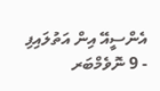އެންސީއޭ އިން އަތުލައިފި
- 9 ނޮވެމްބަރ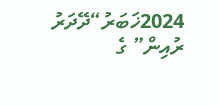2024ޚަބަރު“ދޭދަރު ރުއިން” ގެ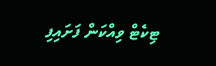ޓިކެޓް ވިއްކަން ފަށައިފި